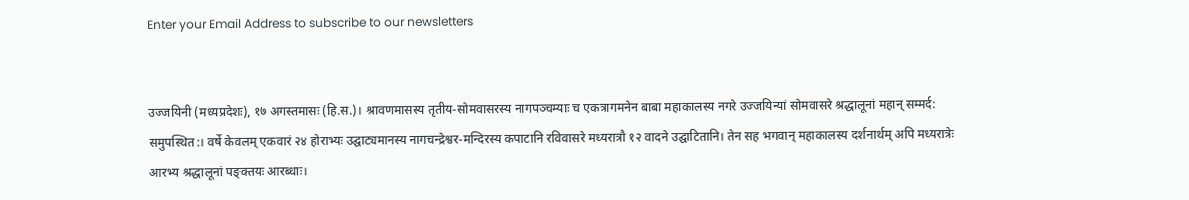Enter your Email Address to subscribe to our newsletters


उज्जयिनी (मध्यप्रदेशः), १७ अगस्तमासः (हि.स.)। श्रावणमासस्य तृतीय-सोमवासरस्य नागपञ्चम्याः च एकत्रागमनेन बाबा महाकालस्य नगरे उज्जयिन्यां सोमवासरे श्रद्धालूनां महान् सम्मर्द: समुपस्थित:। वर्षे केवलम् एकवारं २४ होराभ्यः उद्घाट्यमानस्य नागचन्द्रेश्वर-मन्दिरस्य कपाटानि रविवासरे मध्यरात्रौ १२ वादने उद्घाटितानि। तेन सह भगवान् महाकालस्य दर्शनार्थम् अपि मध्यरात्रेः आरभ्य श्रद्धालूनां पङ्क्तयः आरब्धाः।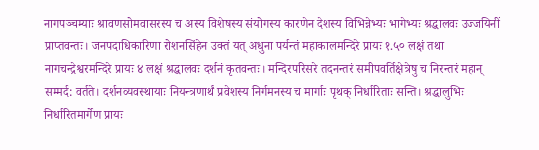नागपञ्चम्याः श्रावणसोमवासरस्य च अस्य विशेषस्य संयोगस्य कारणेन देशस्य विभिन्नेभ्यः भागेभ्यः श्रद्धालवः उज्जयिनीं प्राप्तवन्तः। जनपदाधिकारिणा रोशनसिंहेन उक्तं यत् अधुना पर्यन्तं महाकालमन्दिरे प्रायः १.५० लक्षं तथा नागचन्द्रेश्वरमन्दिरे प्रायः ४ लक्षं श्रद्धालवः दर्शनं कृतवन्तः। मन्दिरपरिसरे तदनन्तरं समीपवर्तिक्षेत्रेषु च निरन्तरं महान् सम्मर्द: वर्तते। दर्शनव्यवस्थायाः नियन्त्रणार्थं प्रवेशस्य निर्गमनस्य च मार्गाः पृथक् निर्धारिताः सन्ति। श्रद्धालुभिः निर्धारितमार्गेण प्रायः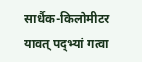सार्धैक-किलोमीटर यावत् पद्भ्यां गत्वा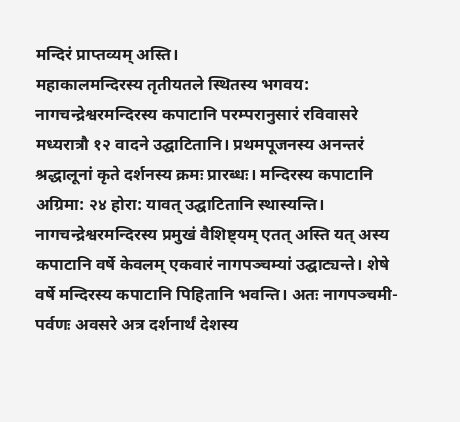मन्दिरं प्राप्तव्यम् अस्ति।
महाकालमन्दिरस्य तृतीयतले स्थितस्य भगवय: नागचन्द्रेश्वरमन्दिरस्य कपाटानि परम्परानुसारं रविवासरे मध्यरात्रौ १२ वादने उद्घाटितानि। प्रथमपूजनस्य अनन्तरं श्रद्धालूनां कृते दर्शनस्य क्रमः प्रारब्धः। मन्दिरस्य कपाटानि अग्रिमा: २४ होरा: यावत् उद्घाटितानि स्थास्यन्ति। नागचन्द्रेश्वरमन्दिरस्य प्रमुखं वैशिष्ट्यम् एतत् अस्ति यत् अस्य कपाटानि वर्षे केवलम् एकवारं नागपञ्चम्यां उद्घाट्यन्ते। शेषे वर्षे मन्दिरस्य कपाटानि पिहितानि भवन्ति। अतः नागपञ्चमी-पर्वणः अवसरे अत्र दर्शनार्थं देशस्य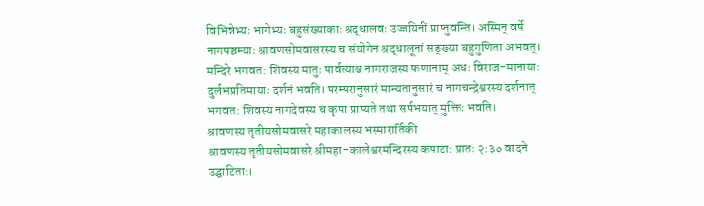विभिन्नेभ्यः भागेभ्यः बहुसंख्याकाः श्रद्धालवः उज्जयिनीं प्राप्नुवन्ति। अस्मिन् वर्षे नागपञ्चम्याः श्रावणसोमवासरस्य च संयोगेन श्रद्धालूनां सङ्ख्या बहुगुणिता अभवत्।
मन्दिरे भगवत: शिवस्य मातुः पार्वत्याश्च नागराजस्य फणानाम् अधः विराज-मानायाः दुर्लभप्रतिमायाः दर्शनं भवति। परम्परानुसारं मान्यतानुसारं च नागचन्द्रेश्वरस्य दर्शनात् भगवत: शिवस्य नागदेवस्य च कृपा प्राप्यते तथा सर्पभयात् मुक्तिः भवति।
श्रावणस्य तृतीयसोमवासरे महाकालस्य भस्मारार्तिकी
श्रावणस्य तृतीयसोमवासरे श्रीमहा-कालेश्वरमन्दिरस्य कपाटा: प्रातः २:३० वादने उद्घाटिता:।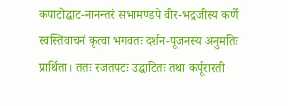कपाटोद्घाट-नानन्तरं सभामण्डपे वीर-भद्रजीस्य कर्णे स्वस्तिवाचनं कृत्वा भगवतः दर्शन-पूजनस्य अनुमतिः प्रार्थिता। ततः रजतपटः उद्घाटितः तथा कर्पूरारती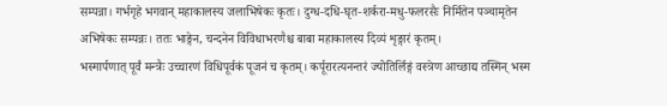सम्पन्ना। गर्भगृहे भगवान् महाकालस्य जलाभिषेकः कृतः। दुग्ध-दधि-घृत-शर्करा-मधु-फलरसैः निर्मितेन पञ्चामृतेन अभिषेकः सम्पन्नः। ततः भाङ्गेन, चन्दनेन विविधाभरणैश्च बाबा महाकालस्य दिव्यं शृङ्गारं कृतम्।
भस्मार्पणात् पूर्वं मन्त्रैः उच्चारणं विधिपूर्वकं पूजनं च कृतम्। कर्पूरारत्यनन्तरं ज्योतिर्लिङ्गं वस्त्रेण आच्छाद्य तस्मिन् भस्म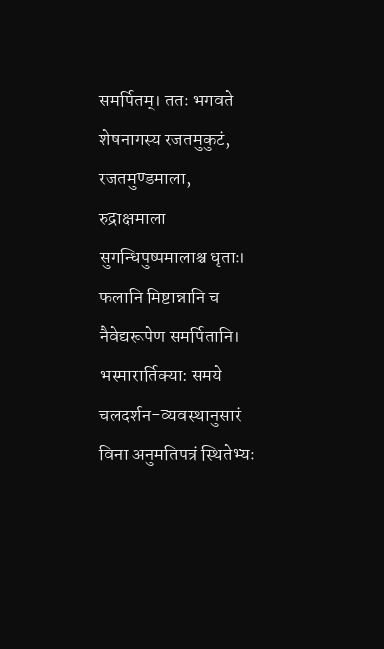समर्पितम्। ततः भगवते शेषनागस्य रजतमुकुटं, रजतमुण्डमाला, रुद्राक्षमाला सुगन्धिपुष्पमालाश्च धृताः। फलानि मिष्टान्नानि च नैवेद्यरूपेण समर्पितानि।
भस्मारार्तिक्या: समये चलदर्शन-व्यवस्थानुसारं विना अनुमतिपत्रं स्थितेभ्यः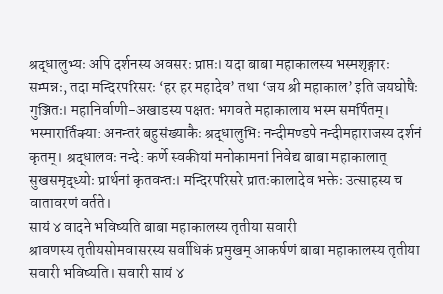श्रद्धालुभ्यः अपि दर्शनस्य अवसरः प्राप्तः। यदा बाबा महाकालस्य भस्मशृङ्गारः सम्पन्नः, तदा मन्दिरपरिसरः ‘हर हर महादेव’ तथा ‘जय श्री महाकाल’ इति जयघोषैः गुञ्जितः। महानिर्वाणी-अखाडस्य पक्षतः भगवते महाकालाय भस्म समर्पितम्। भस्मारार्तिक्या: अनन्तरं बहुसंख्याकैः श्रद्धालुभिः नन्दीमण्डपे नन्दीमहाराजस्य दर्शनं कृतम्। श्रद्धालवः नन्दे: कर्णे स्वकीयां मनोकामनां निवेद्य बाबा महाकालात् सुखसमृद्ध्योः प्रार्थनां कृतवन्तः। मन्दिरपरिसरे प्रातःकालादेव भक्तेः उत्साहस्य च वातावरणं वर्तते।
सायं ४ वादने भविष्यति बाबा महाकालस्य तृतीया सवारी
श्रावणस्य तृतीयसोमवासरस्य सर्वाधिकं प्रमुखम् आकर्षणं बाबा महाकालस्य तृतीया सवारी भविष्यति। सवारी सायं ४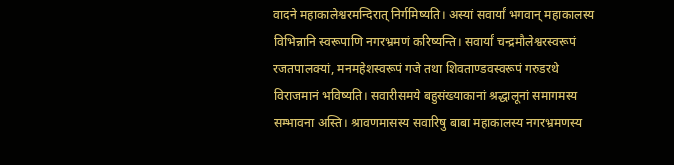वादने महाकालेश्वरमन्दिरात् निर्गमिष्यति। अस्यां सवार्यां भगवान् महाकालस्य विभिन्नानि स्वरूपाणि नगरभ्रमणं करिष्यन्ति। सवार्यां चन्द्रमौलेश्वरस्वरूपं रजतपालक्यां, मनमहेशस्वरूपं गजे तथा शिवताण्डवस्वरूपं गरुडरथे विराजमानं भविष्यति। सवारीसमये बहुसंख्याकानां श्रद्धालूनां समागमस्य सम्भावना अस्ति। श्रावणमासस्य सवारिषु बाबा महाकालस्य नगरभ्रमणस्य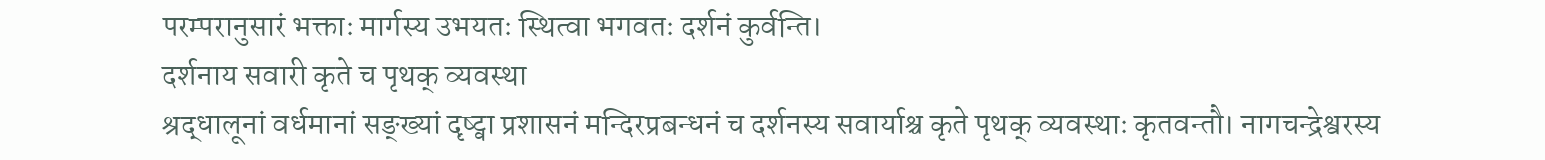परम्परानुसारं भक्ताः मार्गस्य उभयतः स्थित्वा भगवतः दर्शनं कुर्वन्ति।
दर्शनाय सवारी कृते च पृथक् व्यवस्था
श्रद्धालूनां वर्धमानां सङ्ख्यां दृष्ट्वा प्रशासनं मन्दिरप्रबन्धनं च दर्शनस्य सवार्याश्च कृते पृथक् व्यवस्थाः कृतवन्तौ। नागचन्द्रेश्वरस्य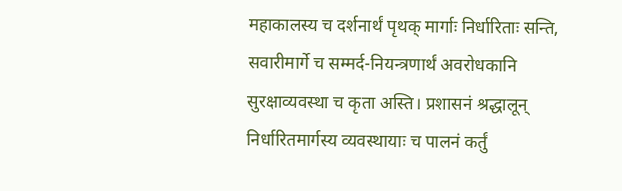महाकालस्य च दर्शनार्थं पृथक् मार्गाः निर्धारिताः सन्ति, सवारीमार्गे च सम्मर्द-नियन्त्रणार्थं अवरोधकानि सुरक्षाव्यवस्था च कृता अस्ति। प्रशासनं श्रद्धालून् निर्धारितमार्गस्य व्यवस्थायाः च पालनं कर्तुं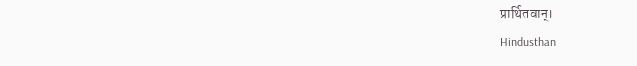प्रार्थितवान्।
Hindusthan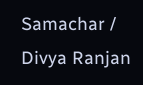Samachar / Divya Ranjan